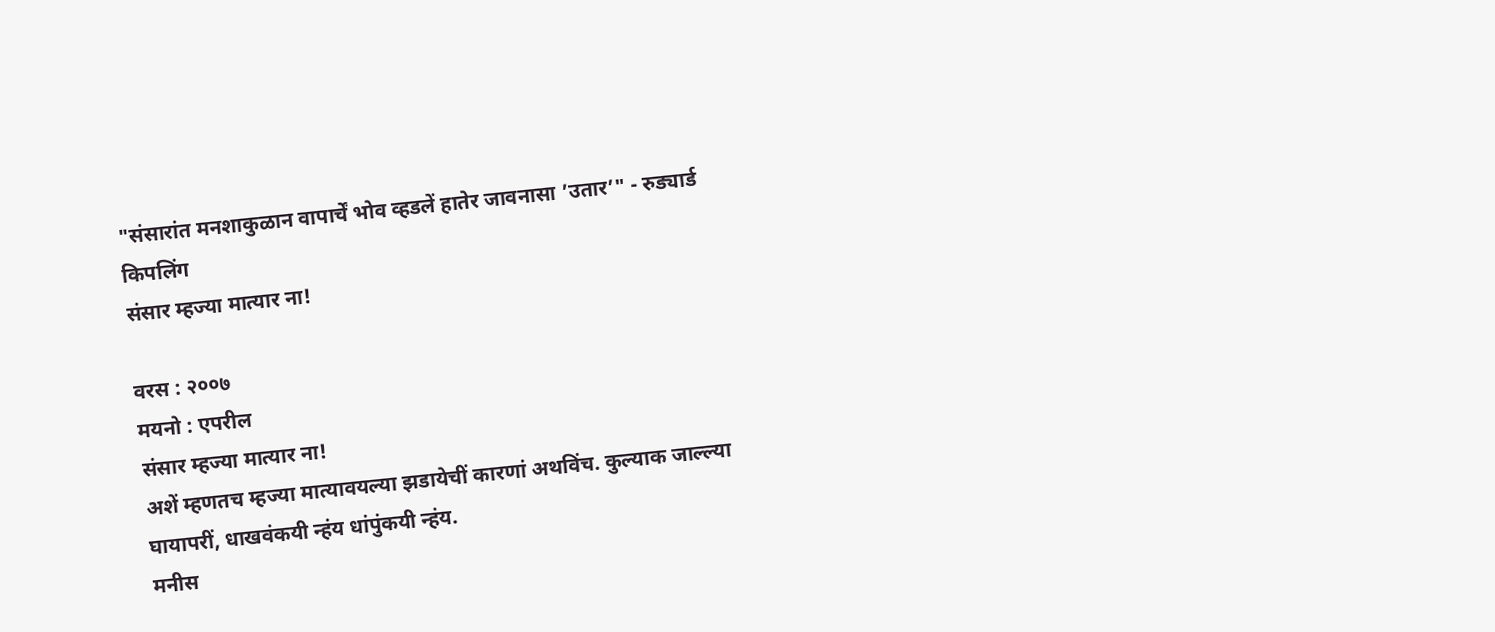"संसारांत मनशाकुळान वापार्चें भोव व्हडलें हातेर जावनासा ’उतार’" - रुड्यार्ड किपलिंग
संसार म्हज्या मात्यार ना!

वरस : २००७
मयनो : एपरील
संसार म्हज्या मात्यार ना!
अशें म्हणतच म्हज्या मात्यावयल्या झडायेचीं कारणां अथविंच. कुल्याक जाल्ल्या घायापरीं, धाखवंकयी न्हंय धांपुंकयी न्हंय.
मनीस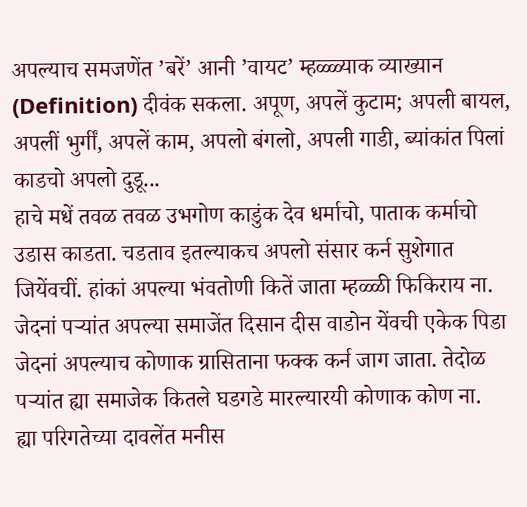अपल्याच समजणेंत ’बरें’ आनी ’वायट’ म्हळ्ळ्याक व्याख्यान (Definition) दीवंक सकला. अपूण, अपलें कुटाम; अपली बायल, अपलीं भुर्गीं, अपलें काम, अपलो बंगलो, अपली गाडी, ब्यांकांत पिलां काडचो अपलो दुडू...
हाचे मधें तवळ तवळ उभगोण काडुंक देव धर्माचो, पाताक कर्माचो उडास काडता. चडताव इतल्याकच अपलो संसार कर्न सुशेगात जियेंवचीं. हांकां अपल्या भंवतोणी कितें जाता म्हळ्ळी फिकिराय ना. जेदनां पऱ्यांत अपल्या समाजेंत दिसान दीस वाडोन येंवची एकेक पिडा जेदनां अपल्याच कोणाक ग्रासिताना फक्क कर्न जाग जाता. तेदोळ पऱ्यांत ह्या समाजेक कितले घडगडे मारल्यारयी कोणाक कोण ना.
ह्या परिगतेच्या दावलेंत मनीस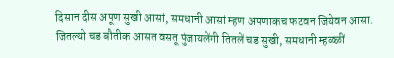दिसान दीस अपूण सुखी आसां, समधानी आसां म्हण अपणाकच फटवन जियेवन आसा. जितल्यो चड बौतीक आसत वसतू पुंजायलेंगी तितलें चड सुखी, समधानी म्हळ्ळीं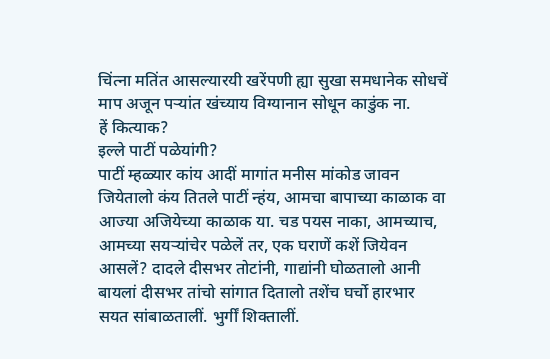चिंत्ना मतिंत आसल्यारयी खरेंपणी ह्या सुखा समधानेक सोधचें माप अजून पऱ्यांत खंच्याय विग्यानान सोधून काडुंक ना.
हें कित्याक?
इल्ले पाटीं पळेयांगी?
पाटीं म्हळ्यार कांय आदीं मागांत मनीस मांकोड जावन जियेतालो कंय तितले पाटीं न्हंय, आमचा बापाच्या काळाक वा आज्या अजियेच्या काळाक या. चड पयस नाका, आमच्याच, आमच्या सयऱ्यांचेर पळेलें तर, एक घराणें कशें जियेवन आसलें? दादले दीसभर तोटांनी, गाद्यांनी घोळतालो आनी बायलां दीसभर तांचो सांगात दितालो तशेंच घर्चो हारभार सयत सांबाळतालीं. भुर्गीं शिक्तालीं.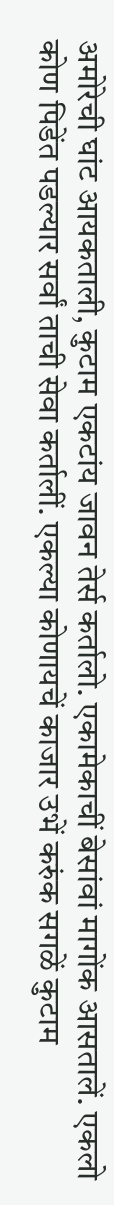अमोरेची घांट आयकताली, कुटाम एकटांय जावन तेर्स कर्तालो. एकामेकाचीं बेसांवां मागोंक आसतालें. एकलो कोण पिडेंत पडल्यार सर्वां ताची सेवा कर्तालीं. एकल्या कोणायचें काजार उभें करुंक सगळें कुटाम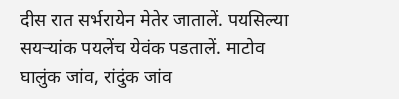दीस रात सर्भरायेन मेतेर जातालें. पयसिल्या सयऱ्यांक पयलेंच येवंक पडतालें. माटोव घालुंक जांव, रांदुंक जांव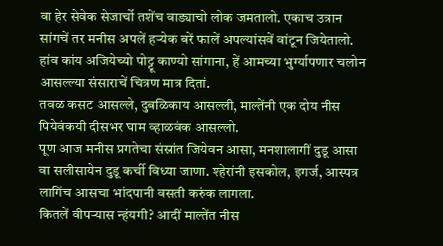वा हेर सेवेक सेजार्चो तशेंच वाड्याचो लोक जमतालो. एकाच उत्रान सांगचें तर मनीस अपलें हऱ्येक बरें फालें अपल्यांसवें वांटून जियेतालो. हांव कांय अजियेच्यो पोट्टू काण्यो सांगाना, हें आमच्या भुर्ग्यापणार चलोन आसल्ल्या संसाराचें चित्रण मात्र दितां.
तवळ कसट आसल्ले, दुबळिकाय आसल्ली, माल्तेंनी एक दोय नीस पियेवंकयी दीसभर घाम व्हाळवंक आसल्लो.
पूण आज मनीस प्रगतेचा संस्रांत जियेवन आसा, मनशालागीं दुडू आसा वा सलीसायेन दुडू कर्ची विध्या जाणा. श्हेरांनी इसकोल, इगर्ज, आस्पत्र लागिंच आसचा भांदपानी वसती करुंक लागला.
कितलें वीपऱ्यास न्हंयगी? आदीं माल्तेंत नीस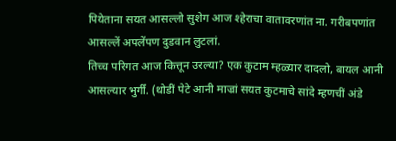पियेताना सयत आसल्लो सुशेग आज श्हेराचा वातावरणांत ना. गरीबपणांत आसल्लें अपलेंपण दुडवान लुटलां.
तिच्च परिगत आज कित्तून उरल्या? एक कुटाम म्हळ्यार दादलो, बायल आनी आसल्यार भुर्गीं. (थोडीं पेटे आनी माज्रां सयत कुटमाचे सांदे म्हणचीं अंडे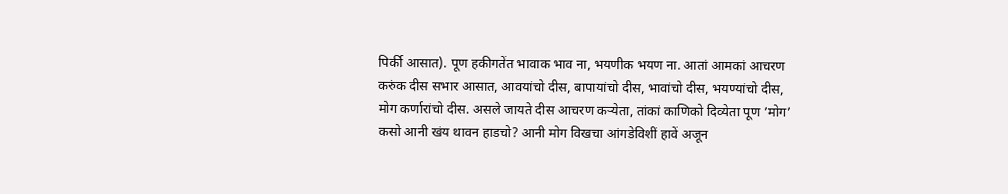पिर्की आसात). पूण हकीगतेंत भावाक भाव ना, भयणीक भयण ना. आतां आमकां आचरण करुंक दीस सभार आसात, आवयांचो दीस, बापायांचो दीस, भावांचो दीस, भयण्यांचो दीस, मोग कर्णारांचो दीस. असले जायते दीस आचरण कऱ्येता, तांकां काणिको दिव्येता पूण ’मोग’ कसो आनी खंय थावन हाडचो? आनी मोग विखचा आंगडेविशीं हावें अजून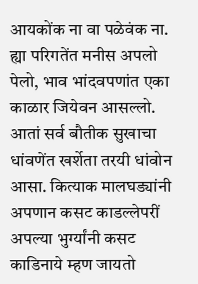आयकोंक ना वा पळेवंक ना.
ह्या परिगतेंत मनीस अपलो पेलो, भाव भांदवपणांत एका काळार जियेवन आसल्लो. आतां सर्व बौतीक सुखाचा धांवणेंत खर्शेता तरयी धांवोन आसा. कित्याक मालघड्यांनी अपणान कसट काडल्लेपरीं अपल्या भुर्ग्यांनी कसट काडिनाये म्हण जायतो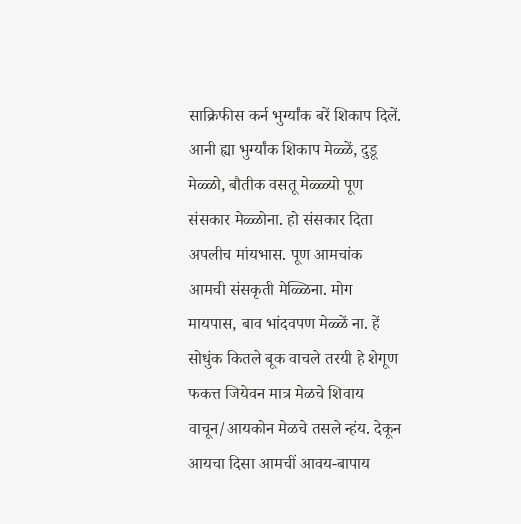साक्रिफीस कर्न भुर्ग्यांक बरें शिकाप दिलें. आनी ह्या भुर्ग्यांक शिकाप मेळ्ळें, दुडू मेळ्ळो, बौतीक वसतू मेळ्ळ्यो पूण संसकार मेळ्ळोना. हो संसकार दिता अपलीच मांयभास. पूण आमचांक आमची संसकृती मेळ्ळिना. मोग मायपास, बाव भांदवपण मेळ्ळें ना. हें सोधुंक कितले बूक वाचले तरयी हे शेगूण फकत्त जियेवन मात्र मेळचे शिवाय वाचून/आयकोन मेळचे तसले न्हंय. देकून आयचा दिसा आमचीं आवय-बापाय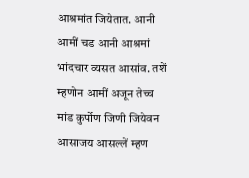आश्रमांत जियेतात. आनी आमीं चड आनी आश्रमां भांदचार व्यसत आसांव. तशें म्हणोन आमीं अजून तेच्च मांड कुर्पोण जिणी जियेवन आसाजय आसल्लें म्हण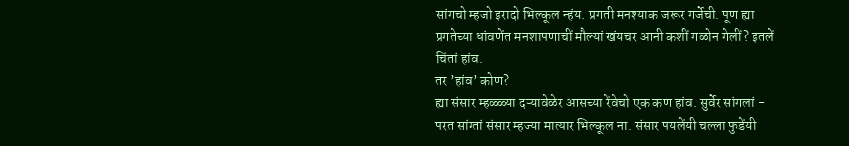सांगचो म्हजो इरादो भिल्कूल न्हंय. प्रगती मनश्याक जरूर गर्जेची. पूण ह्या प्रगतेच्या धांवणेंत मनशापणाचीं मौल्यां खंयचर आनी कशीं गळोन गेलीं? इतलें चिंतां हांव.
तर ’हांव’ कोण?
ह्या संसार म्हळ्ळ्या दऱ्यावेळेर आसच्या रेंवेचो एक कण हांव. सुर्वेर सांगलां - परत सांग्तां संसार म्हज्या मात्यार भिल्कूल ना. संसार पयलेंयी चल्ला फुडेंयी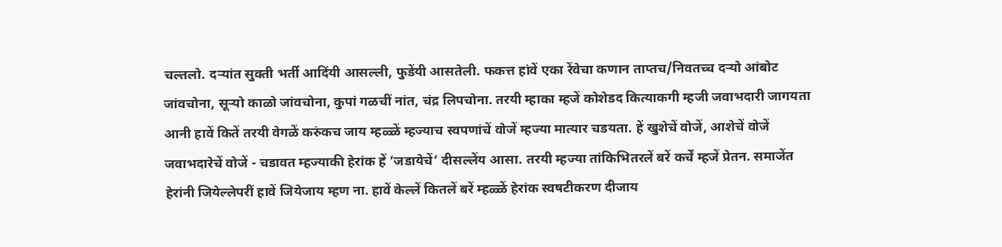चल्तलो. दऱ्यांत सुक्ती भर्ती आदिंयी आसल्ली, फुडेंयी आसतेली. फकत्त हांवें एका रेंवेचा कणान ताप्तच/निवतच्च दऱ्यो आंबोट जांवचोना, सूऱ्यो काळो जांवचोना, कुपां गळचीं नांत, चंद्र लिपचोना. तरयी म्हाका म्हजें कोशेडद कित्याकगी म्हजी जवाभदारी जागयता आनी हावें कितें तरयी वेगळें करुंकच जाय म्हळ्ळें म्हज्याच स्वपणांचें वोजें म्हज्या मात्यार चडयता. हें खुशेचें वोजें, आशेचें वोजें जवाभदारेचें वोजें - चडावत म्हज्याकी हेरांक हें ’जडायेचें’ दीसल्लेंय आसा. तरयी म्हज्या तांकिभितरलें बरें कर्चें म्हजें प्रेतन. समाजेंत हेरांनी जियेल्लेपरीं हावें जियेजाय म्हण ना. हावें केल्लें कितलें बरें म्हळ्ळें हेरांक स्वषटीकरण दीजाय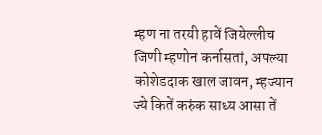म्हण ना तरयी हावें जियेल्लीच जिणी म्हणोन कर्नासतां, अपल्या कोशेडदाक खाल जावन, म्हज्यान ज्ये कितें करुंक साध्य आसा तें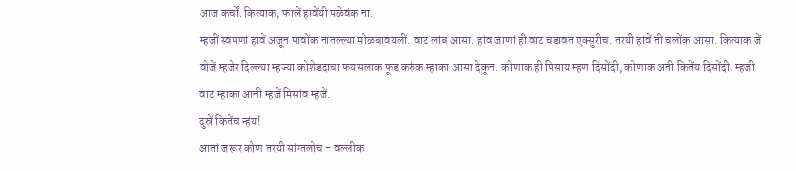आज कर्चों. कित्याक, फालें हावेंयी पळेवंक ना.
म्हजीं स्वपणां हावें अजून पावोंक नातल्ल्या मोळबावयलीं. वाट लांब आसा. हांव जाणां ही वाट चडावत एक्सुरीच. तरयी हांवें ती चलोंक आसा. कित्याक जें वोजें म्हजेर दिल्ल्या म्हज्या कोशेडदाचा फयसलाक फूड करुंक म्हाका आसा देकून. कोणाक ही पिसाय म्हण दिसोंदी, कोणाक अनी कितेंय दिसोंदी. म्हजी वाट म्हाका आनी म्हजें मिसांव म्हजें.
दुस्रें कितेंच न्हंय!
आतां जरूर कोण तरयी सांग्तलोच - वल्लीक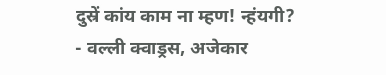दुस्रें कांय काम ना म्हण! न्हंयगी?
- वल्ली क्वाड्रस, अजेकार